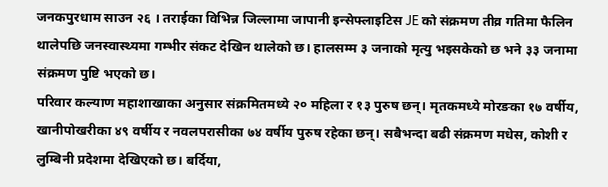जनकपुरधाम साउन २६ । तराईका विभिन्न जिल्लामा जापानी इन्सेफ्लाइटिस JE को संक्रमण तीव्र गतिमा फैलिन थालेपछि जनस्वास्थ्यमा गम्भीर संकट देखिन थालेको छ। हालसम्म ३ जनाको मृत्यु भइसकेको छ भने ३३ जनामा संक्रमण पुष्टि भएको छ।
परिवार कल्याण महाशाखाका अनुसार संक्रमितमध्ये २० महिला र १३ पुरुष छन्। मृतकमध्ये मोरङका १७ वर्षीय, खानीपोखरीका ४९ वर्षीय र नवलपरासीका ७४ वर्षीय पुरुष रहेका छन्। सबैभन्दा बढी संक्रमण मधेस, कोशी र लुम्बिनी प्रदेशमा देखिएको छ। बर्दिया,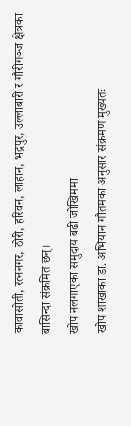कावासोती, रत्ननगर, ठोरी, हरिवन, लाहान, भद्रपुर, उल्लाबारी र गौरीगञ्ज क्षेत्रका बासिन्दा संक्रमित छन्।
खोप नलगाएका समुदाय बढी जोखिममा
खोप शाखाका डा. अभियान गौतमका अनुसार संक्रमण मुख्यतः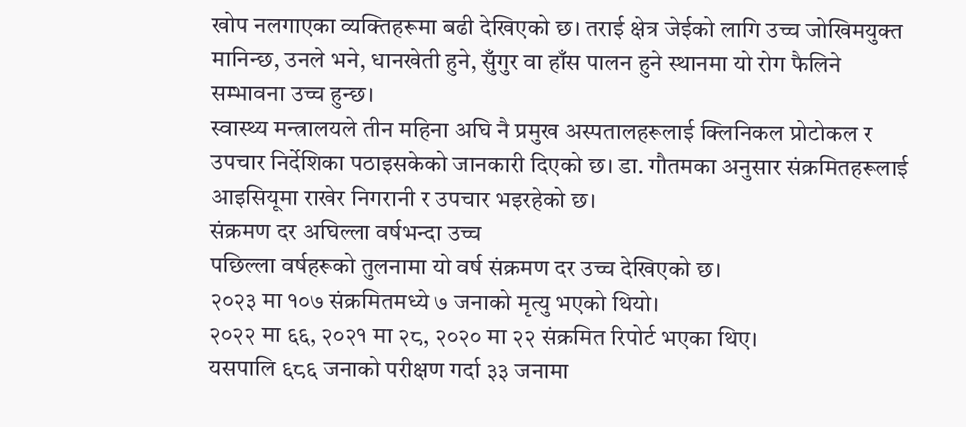खोप नलगाएका व्यक्तिहरूमा बढी देखिएको छ। तराई क्षेत्र जेईको लागि उच्च जोखिमयुक्त मानिन्छ, उनले भने, धानखेती हुने, सुँगुर वा हाँस पालन हुने स्थानमा यो रोग फैलिने सम्भावना उच्च हुन्छ।
स्वास्थ्य मन्त्रालयले तीन महिना अघि नै प्रमुख अस्पतालहरूलाई क्लिनिकल प्रोटोकल र उपचार निर्देशिका पठाइसकेको जानकारी दिएको छ। डा. गौतमका अनुसार संक्रमितहरूलाई आइसियूमा राखेर निगरानी र उपचार भइरहेको छ।
संक्रमण दर अघिल्ला वर्षभन्दा उच्च
पछिल्ला वर्षहरूको तुलनामा यो वर्ष संक्रमण दर उच्च देखिएको छ।
२०२३ मा १०७ संक्रमितमध्ये ७ जनाको मृत्यु भएको थियो।
२०२२ मा ६६, २०२१ मा २८, २०२० मा २२ संक्रमित रिपोर्ट भएका थिए।
यसपालि ६८६ जनाको परीक्षण गर्दा ३३ जनामा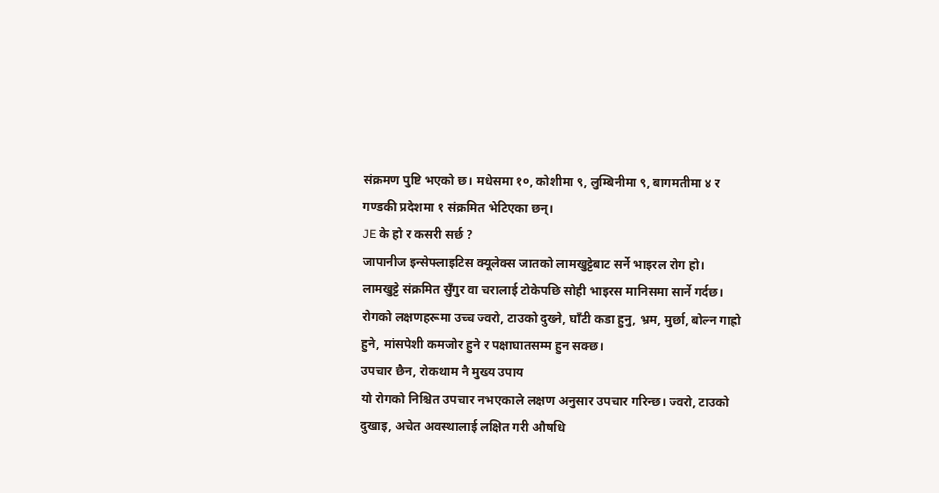संक्रमण पुष्टि भएको छ। मधेसमा १०, कोशीमा ९, लुम्बिनीमा ९, बागमतीमा ४ र गण्डकी प्रदेशमा १ संक्रमित भेटिएका छन्।
JE के हो र कसरी सर्छ ?
जापानीज इन्सेफ्लाइटिस क्यूलेक्स जातको लामखुट्टेबाट सर्ने भाइरल रोग हो। लामखुट्टे संक्रमित सुँगुर वा चरालाई टोकेपछि सोही भाइरस मानिसमा सार्ने गर्दछ।
रोगको लक्षणहरूमा उच्च ज्वरो, टाउको दुख्ने, घाँटी कडा हुनु, भ्रम, मुर्छा, बोल्न गाह्रो हुने, मांसपेशी कमजोर हुने र पक्षाघातसम्म हुन सक्छ।
उपचार छैन, रोकथाम नै मुख्य उपाय
यो रोगको निश्चित उपचार नभएकाले लक्षण अनुसार उपचार गरिन्छ। ज्वरो, टाउको दुखाइ, अचेत अवस्थालाई लक्षित गरी औषधि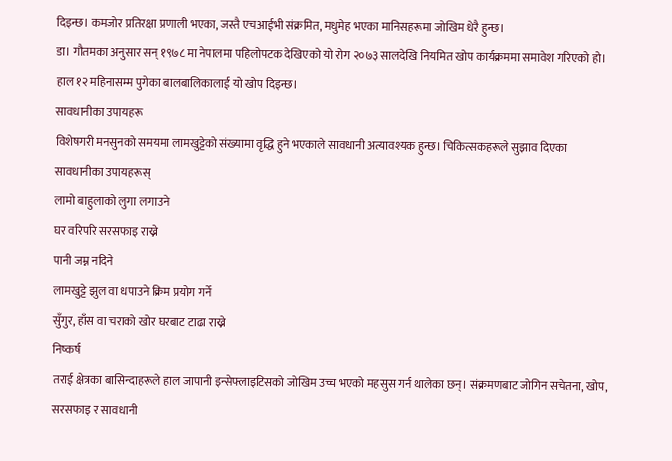दिइन्छ। कमजोर प्रतिरक्षा प्रणाली भएका, जस्तै एचआईभी संक्रमित, मधुमेह भएका मानिसहरूमा जोखिम धेरै हुन्छ।
डा। गौतमका अनुसार सन् १९७८ मा नेपालमा पहिलोपटक देखिएको यो रोग २०७३ सालदेखि नियमित खोप कार्यक्रममा समावेश गरिएको हो। हाल १२ महिनासम्म पुगेका बालबालिकालाई यो खोप दिइन्छ।
सावधानीका उपायहरू
विशेषगरी मनसुनको समयमा लामखुट्टेको संख्यामा वृद्धि हुने भएकाले सावधानी अत्यावश्यक हुन्छ। चिकित्सकहरूले सुझाव दिएका सावधानीका उपायहरूस्
लामो बाहुलाको लुगा लगाउने
घर वरिपरि सरसफाइ राख्ने
पानी जम्न नदिने
लामखुट्टे झुल वा धपाउने क्रिम प्रयोग गर्ने
सुँगुर, हाँस वा चराको खोर घरबाट टाढा राख्ने
निष्कर्ष
तराई क्षेत्रका बासिन्दाहरूले हाल जापानी इन्सेफ्लाइटिसको जोखिम उच्च भएको महसुस गर्न थालेका छन्। संक्रमणबाट जोगिन सचेतना, खोप, सरसफाइ र सावधानी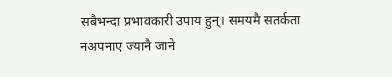सबैभन्दा प्रभावकारी उपाय हुन्। समयमै सतर्कता नअपनाए ज्यानै जाने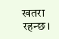खतरा रहन्छ।